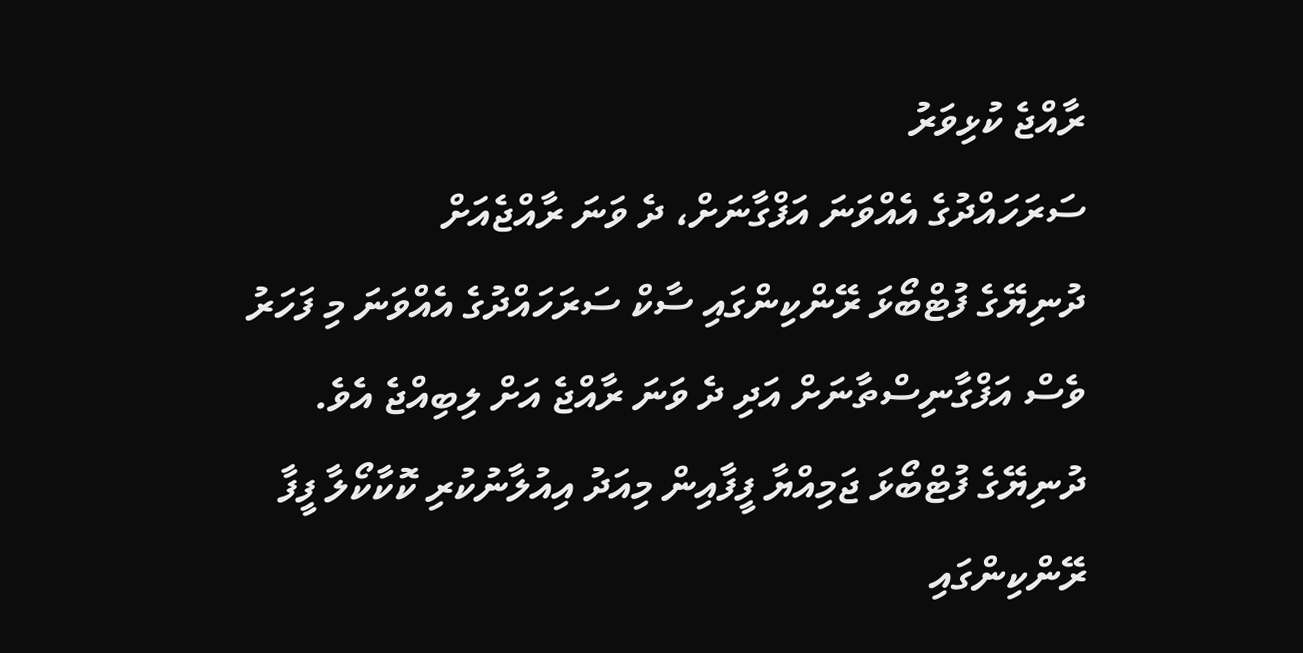ރާއްޖެ ކުޅިވަރު
ސަރަހައްދުގެ އެއްވަނަ އަފްގާނަށް، ދެ ވަނަ ރާއްޖެއަށް
ދުނިޔޭގެ ފުޓްބޯޅަ ރޭންކިންގައި ސާކް ސަރަހައްދުގެ އެއްވަނަ މި ފަހަރު ވެސް އަފްގާނިސްތާނަށް އަދި ދެ ވަނަ ރާއްޖެ އަށް ލިބިއްޖެ އެވެ.
ދުނިޔޭގެ ފުޓްބޯޅަ ޖަމިއްޔާ ފީފާއިން މިއަދު އިއުލާނުކުރި ކޮކާކޯލާ ފީފާ ރޭންކިންގައި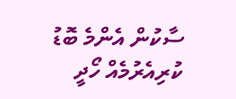ސާކުން އެންމެ ބޮޑު ކުރިއެރުމެއް ހޯދީ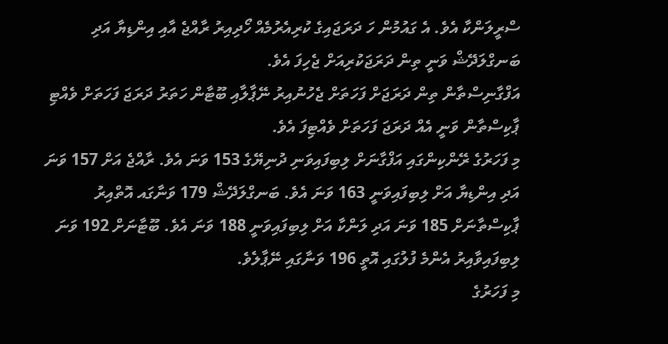ސްރީލަންކާ އެވެ. އެ ގައުމުން ހަ ދަރަޖައިގެ ކުރިއެރުމެއް ހޯދިއިރު ރާއްޖެ އާއި އިންޑިޔާ އަދި ބަނގްލަދޭޝް ވަނީ ތިން ދަރަޖަކުރިއަށް ޖެހިފަ އެވެ.
އަފްގާނިސްތާން ތިން ދަރަޖަށް ފަހަތަށް ޖެހުނުއިރު ނޭޕާލާއި ބޫޓާން ހަތަރު ދަރަޖަ ފަހަތަށް ވެއްޓި ޕާކިސްތާން ވަނީ އެއް ދަރަޖަ ފަހަތަށް ވެއްޓިފަ އެވެ.
މި ފަހަރުގެ ރޭންކިންގައި އަފްގާނަށް ލިބިފައިވަނި ދުނިޔޭގެ 153 ވަނަ އެވެ. ރާއްޖެ އަށް 157 ވަނަ އަދި އިންޑިޔާ އަށް ލިބިފައިވަނީ 163 ވަނަ އެވެ. ބަނގްލަދޭޝް 179 ވަނާގައ އޮތްއިރު ޕާކިސްތާނަށް 185 ވަނަ އަދި ލަންކާ އަށް ލިބިފައިވަނީ 188 ވަނަ އެވެ. ބޫޓާނަށް 192 ވަނަ ލިބިފައިވާއިރު އެންމެ ފުލުގައި އޮތީ 196 ވަނާގައި ނޭޕާލެވެ.
މި ފަހަރުގެ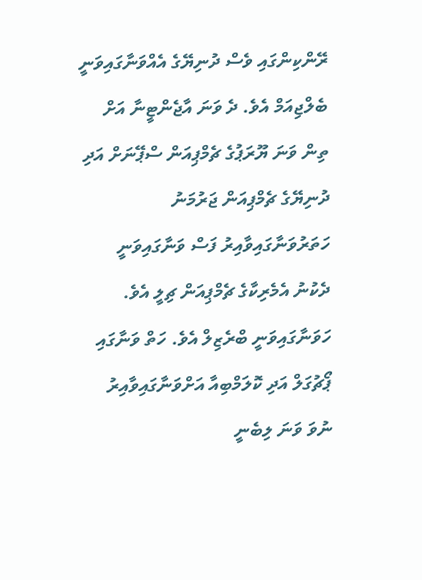ރޭންކިންގައި ވެސް ދުނިޔޭގެ އެއްވަނާގައިވަނީ ބެލްޖިއަމް އެވެ. ދެ ވަނަ އާޖެންޓީނާ އަށް ތިން ވަނަ ޔޫރަޕުގެ ޗެމްޕިއަން ސްޕޭނަށް އަދި ދުނިޔޭގެ ޗެމްޕިއަން ޖަރުމަނު ހަތަރުވަނާގައިވާއިރު ފަސް ވަނާގައިވަނީ ދެކުނު އެމެރިކާގެ ޗެމްޕިއަން ޗިލީ އެވެ. ހަވަނާގައިވަނީ ބްރެޒިލް އެވެ. ހަތް ވަނާގައި ޕޯޗުގަލް އަދި ކޮލަމްބިއާ އަށްވަނާގައިވާއިރު ނުވަ ވަނަ ލިބެނީ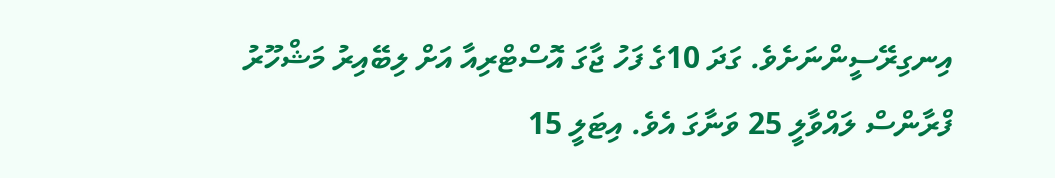އިނގިރޭސީންނަށެވެ. ގަދަ 10ގެ ފަހު ޖާގަ އޮސްޓްރިއާ އަށް ލިބޭއިރު މަޝްހޫރު ފްރާންސް ލައްވާލީ 25 ވަނާގަ އެވެ. އިޓަލީ 15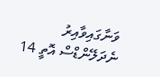ވަނާގައިވާއިރު ނެދަލޭންޑްސް އޮތީ 14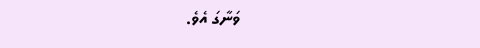ވަނާގަ އެވެ.